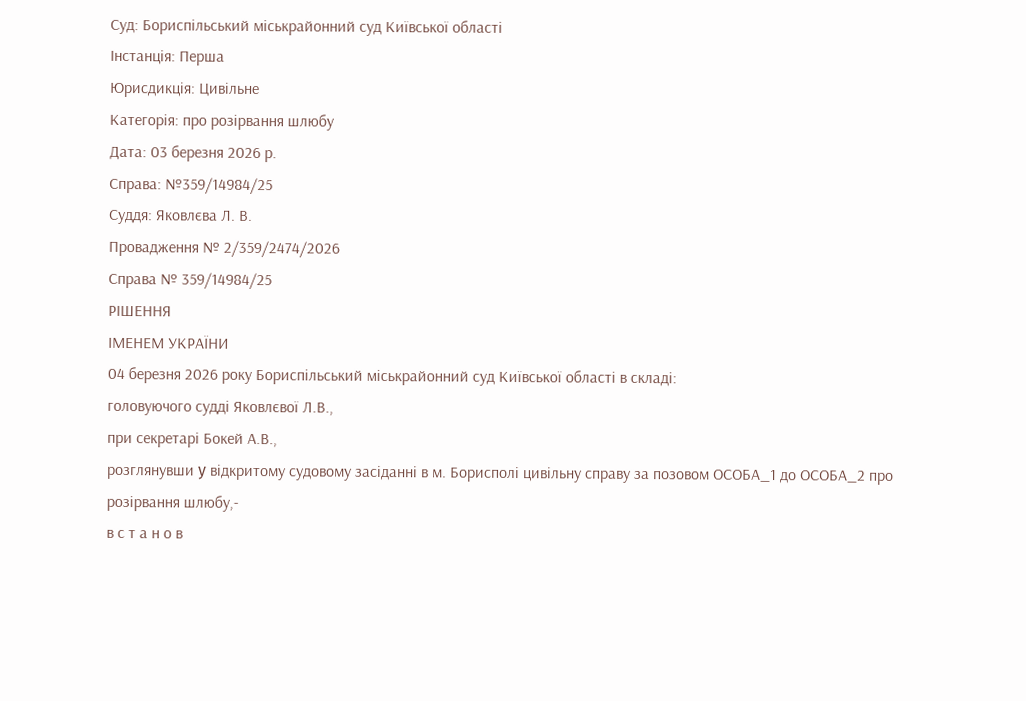Суд: Бориспільський міськрайонний суд Київської області
Інстанція: Перша
Юрисдикція: Цивільне
Категорія: про розірвання шлюбу
Дата: 03 березня 2026 р.
Справа: №359/14984/25
Суддя: Яковлєва Л. В.
Провадження № 2/359/2474/2026
Справа № 359/14984/25
РІШЕННЯ
ІМЕНЕМ УКРАЇНИ
04 березня 2026 року Бориспільський міськрайонний суд Київської області в складі:
головуючого судді Яковлєвої Л.В.,
при секретарі Бокей А.В.,
розглянувши y відкритому судовому засіданні в м. Борисполі цивільну справу за позовом ОСОБА_1 до ОСОБА_2 про розірвання шлюбу,-
в с т а н о в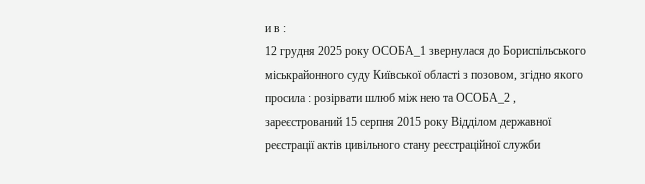и в :
12 грудня 2025 року ОСОБА_1 звернулася до Бориспільського міськрайонного суду Київської області з позовом, згідно якого просила : розірвати шлюб між нею та ОСОБА_2 , зареєстрований 15 серпня 2015 року Відділом державної реєстрації актів цивільного стану реєстраційної служби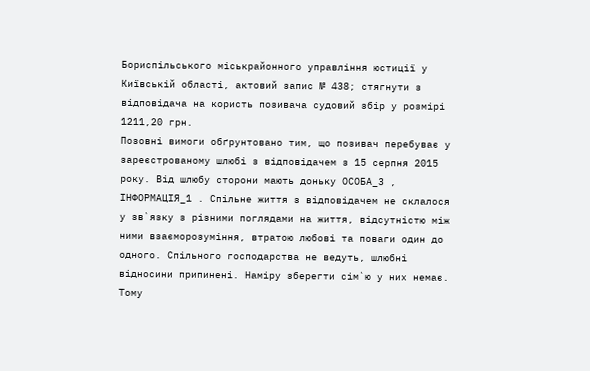Бориспільського міськрайонного управління юстиції у Київській області, актовий запис № 438; стягнути з відповідача на користь позивача судовий збір у розмірі 1211,20 грн.
Позовні вимоги обґрунтовано тим, що позивач перебуває у зареєстрованому шлюбі з відповідачем з 15 серпня 2015 року. Від шлюбу сторони мають доньку ОСОБА_3 , ІНФОРМАЦІЯ_1 . Спільне життя з відповідачем не склалося у зв`язку з різними поглядами на життя, відсутністю між ними взаєморозуміння, втратою любові та поваги один до одного. Спільного господарства не ведуть, шлюбні відносини припинені. Наміру зберегти сім`ю у них немає. Тому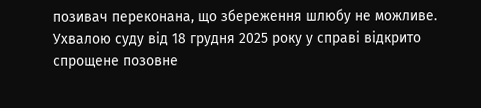позивач переконана, що збереження шлюбу не можливе.
Ухвалою суду від 18 грудня 2025 року у справі відкрито спрощене позовне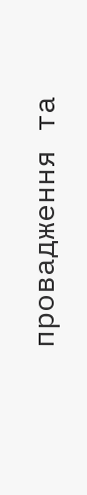провадження та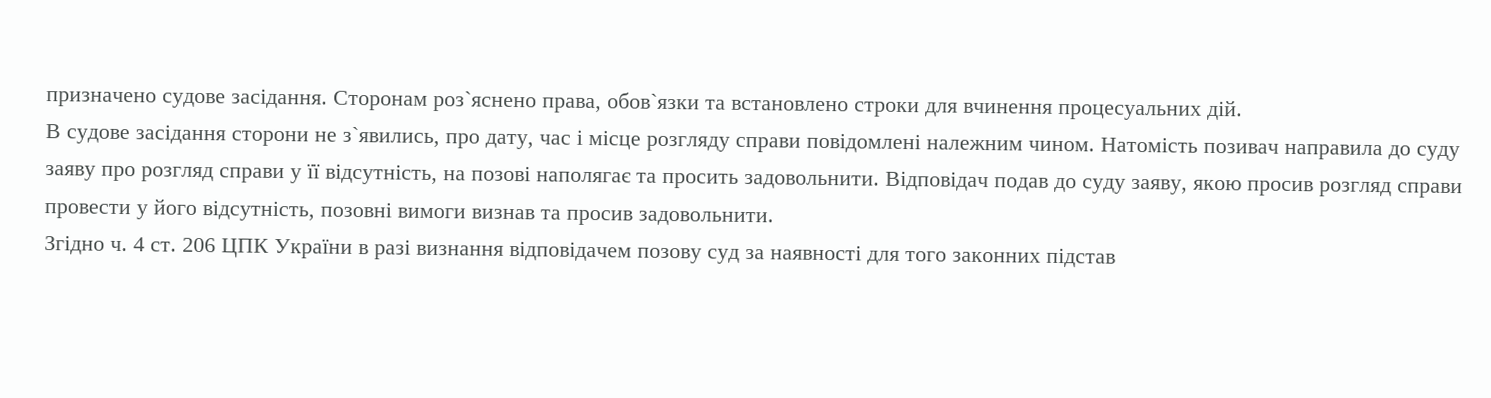призначено судове засідання. Сторонам роз`яснено права, обов`язки та встановлено строки для вчинення процесуальних дій.
В судове засідання сторони не з`явились, про дату, час і місце розгляду справи повідомлені належним чином. Натомість позивач направила до суду заяву про розгляд справи у її відсутність, на позові наполягає та просить задовольнити. Відповідач подав до суду заяву, якою просив розгляд справи провести у його відсутність, позовні вимоги визнав та просив задовольнити.
Згідно ч. 4 ст. 206 ЦПК України в разі визнання відповідачем позову суд за наявності для того законних підстав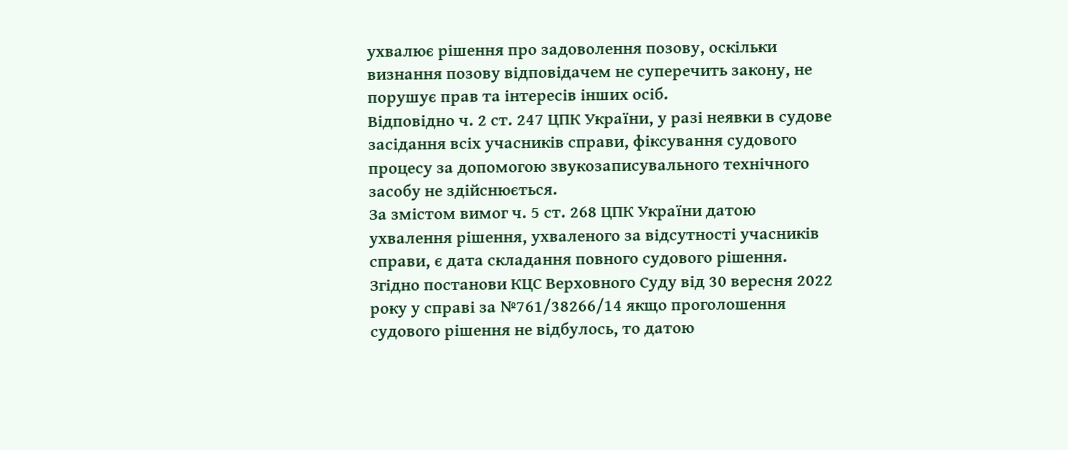ухвалює рішення про задоволення позову, оскільки визнання позову відповідачем не суперечить закону, не порушує прав та інтересів інших осіб.
Відповідно ч. 2 ст. 247 ЦПК України, у разі неявки в судове засідання всіх учасників справи, фіксування судового процесу за допомогою звукозаписувального технічного засобу не здійснюється.
За змістом вимог ч. 5 ст. 268 ЦПК України датою ухвалення рішення, ухваленого за відсутності учасників справи, є дата складання повного судового рішення.
Згідно постанови КЦС Верховного Суду від 30 вересня 2022 року у справі за №761/38266/14 якщо проголошення судового рішення не відбулось, то датою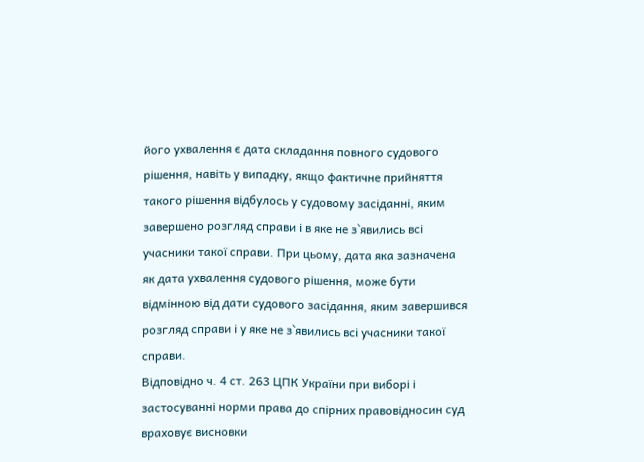його ухвалення є дата складання повного судового рішення, навіть у випадку, якщо фактичне прийняття такого рішення відбулось у судовому засіданні, яким завершено розгляд справи і в яке не з`явились всі учасники такої справи. При цьому, дата яка зазначена як дата ухвалення судового рішення, може бути відмінною від дати судового засідання, яким завершився розгляд справи і у яке не з`явились всі учасники такої справи.
Відповідно ч. 4 ст. 263 ЦПК України при виборі і застосуванні норми права до спірних правовідносин суд враховує висновки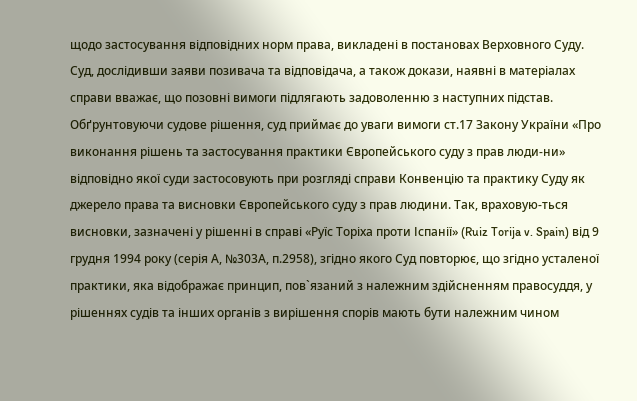щодо застосування відповідних норм права, викладені в постановах Верховного Суду.
Суд, дослідивши заяви позивача та відповідача, а також докази, наявні в матеріалах справи вважає, що позовні вимоги підлягають задоволенню з наступних підстав.
Обґрунтовуючи судове рішення, суд приймає до уваги вимоги ст.17 Закону України «Про виконання рішень та застосування практики Європейського суду з прав люди-ни» відповідно якої суди застосовують при розгляді справи Конвенцію та практику Суду як джерело права та висновки Європейського суду з прав людини. Так, враховую-ться висновки, зазначені у рішенні в справі «Руїс Торіха проти Іспанії» (Ruiz Torija v. Spain) від 9 грудня 1994 року (серія А, №303А, п.2958), згідно якого Суд повторює, що згідно усталеної практики, яка відображає принцип, пов`язаний з належним здійсненням правосуддя, у рішеннях судів та інших органів з вирішення спорів мають бути належним чином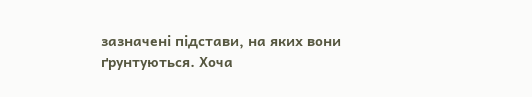зазначені підстави, на яких вони ґрунтуються. Хоча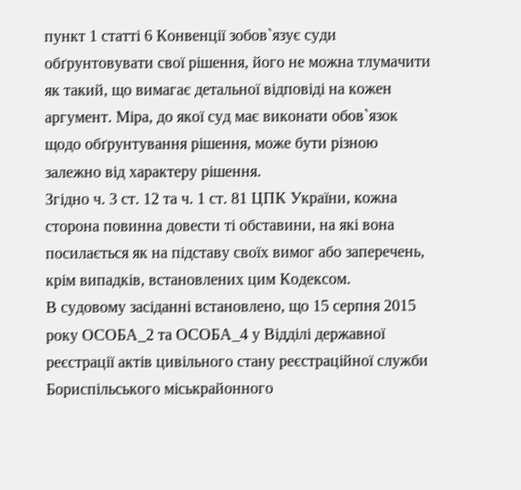пункт 1 статті 6 Конвенції зобов`язує суди обґрунтовувати свої рішення, його не можна тлумачити як такий, що вимагає детальної відповіді на кожен аргумент. Міра, до якої суд має виконати обов`язок щодо обґрунтування рішення, може бути різною залежно від характеру рішення.
Згідно ч. 3 ст. 12 та ч. 1 ст. 81 ЦПК України, кожна сторона повинна довести ті обставини, на які вона посилається як на підставу своїх вимог або заперечень, крім випадків, встановлених цим Кодексом.
В судовому засіданні встановлено, що 15 серпня 2015 року ОСОБА_2 та ОСОБА_4 у Відділі державної реєстрації актів цивільного стану реєстраційної служби Бориспільського міськрайонного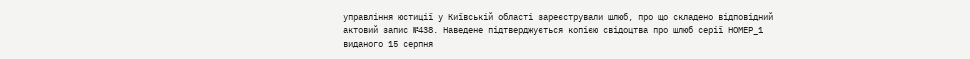управління юстиції у Київській області зареєстрували шлюб, про що складено відповідний актовий запис №438. Наведене підтверджується копією свідоцтва про шлюб серії НОМЕР_1 виданого 15 серпня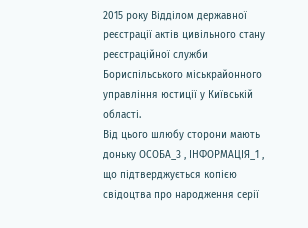2015 року Відділом державної реєстрації актів цивільного стану реєстраційної служби Бориспільського міськрайонного управління юстиції у Київській області.
Від цього шлюбу сторони мають доньку ОСОБА_3 , ІНФОРМАЦІЯ_1 , що підтверджується копією свідоцтва про народження серії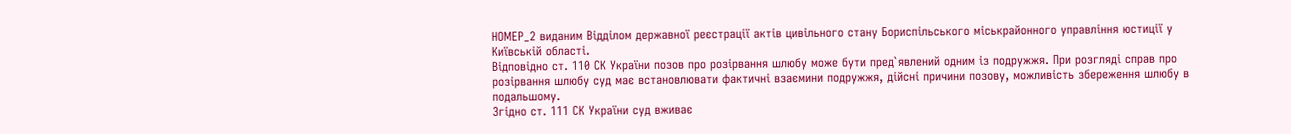НОМЕР_2 виданим Відділом державної реєстрації актів цивільного стану Бориспільського міськрайонного управління юстиції у Київській області.
Відповідно ст. 110 СК України позов про розірвання шлюбу може бути пред`явлений одним із подружжя. При розгляді справ про розірвання шлюбу суд має встановлювати фактичні взаємини подружжя, дійсні причини позову, можливість збереження шлюбу в подальшому.
Згідно ст. 111 СК України суд вживає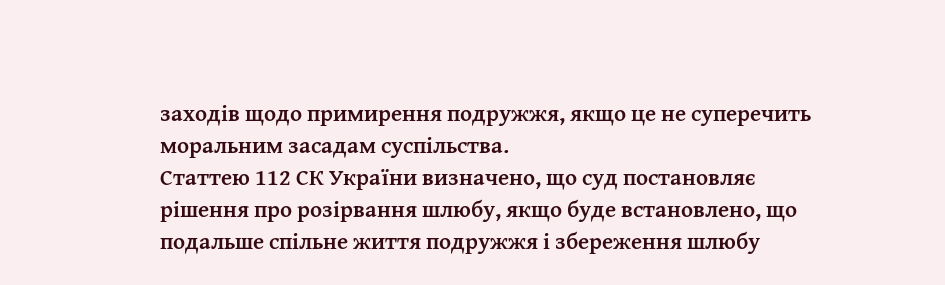заходів щодо примирення подружжя, якщо це не суперечить моральним засадам суспільства.
Статтею 112 СК України визначено, що суд постановляє рішення про розірвання шлюбу, якщо буде встановлено, що подальше спільне життя подружжя і збереження шлюбу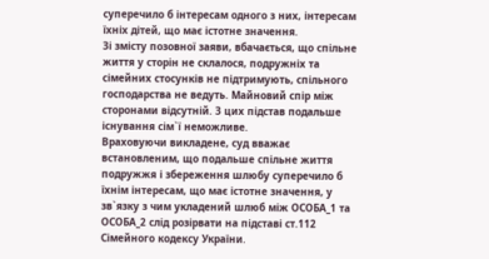суперечило б інтересам одного з них, інтересам їхніх дітей, що має істотне значення.
Зі змісту позовної заяви, вбачається, що спільне життя у сторін не склалося, подружніх та сімейних стосунків не підтримують, спільного господарства не ведуть. Майновий спір між сторонами відсутній. З цих підстав подальше існування сім`ї неможливе.
Враховуючи викладене, суд вважає встановленим, що подальше спільне життя подружжя і збереження шлюбу суперечило б їхнім інтересам, що має істотне значення, у зв`язку з чим укладений шлюб між ОСОБА_1 та ОСОБА_2 слід розірвати на підставі ст.112 Сімейного кодексу України.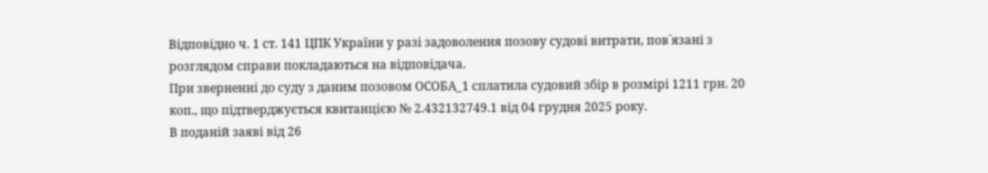Відповідно ч. 1 ст. 141 ЦПК України у разі задоволення позову судові витрати, пов`язані з розглядом справи покладаються на відповідача.
При зверненні до суду з даним позовом ОСОБА_1 сплатила судовий збір в розмірі 1211 грн. 20 коп., що підтверджується квитанцією № 2.432132749.1 від 04 грудня 2025 року.
В поданій заяві від 26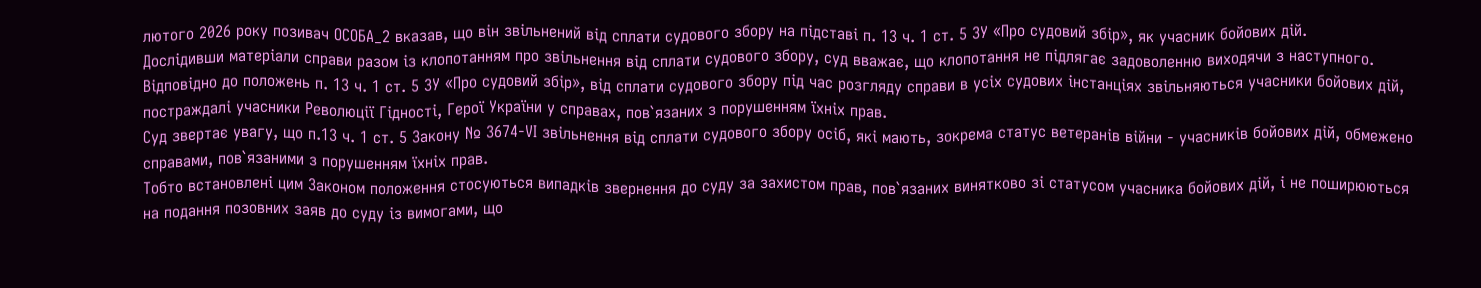лютого 2026 року позивач ОСОБА_2 вказав, що він звільнений від сплати судового збору на підставі п. 13 ч. 1 ст. 5 ЗУ «Про судовий збір», як учасник бойових дій.
Дослідивши матеріали справи разом із клопотанням про звільнення від сплати судового збору, суд вважає, що клопотання не підлягає задоволенню виходячи з наступного.
Відповідно до положень п. 13 ч. 1 ст. 5 ЗУ «Про судовий збір», від сплати судового збору під час розгляду справи в усіх судових інстанціях звільняються учасники бойових дій, постраждалі учасники Революції Гідності, Герої України у справах, пов`язаних з порушенням їхніх прав.
Суд звертає увагу, що п.13 ч. 1 ст. 5 Закону № 3674-VI звільнення від сплати судового збору осіб, які мають, зокрема статус ветеранів війни - учасників бойових дій, обмежено справами, пов`язаними з порушенням їхніх прав.
Тобто встановлені цим Законом положення стосуються випадків звернення до суду за захистом прав, пов`язаних винятково зі статусом учасника бойових дій, і не поширюються на подання позовних заяв до суду із вимогами, що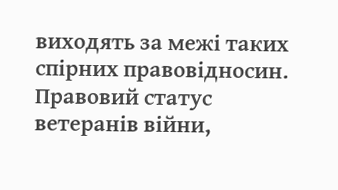виходять за межі таких спірних правовідносин.
Правовий статус ветеранів війни,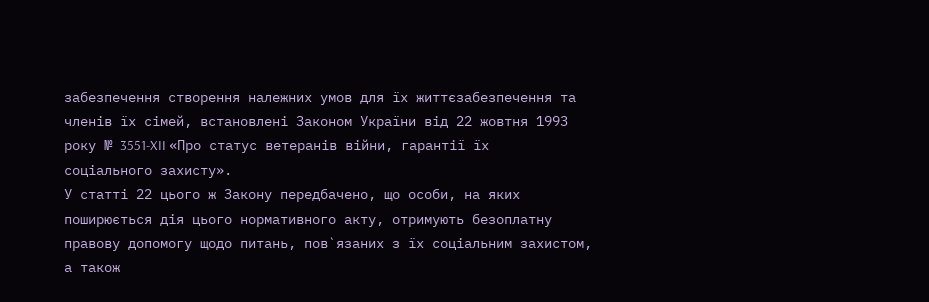забезпечення створення належних умов для їх життєзабезпечення та членів їх сімей, встановлені Законом України від 22 жовтня 1993 року № 3551-XII «Про статус ветеранів війни, гарантії їх соціального захисту».
У статті 22 цього ж Закону передбачено, що особи, на яких поширюється дія цього нормативного акту, отримують безоплатну правову допомогу щодо питань, пов`язаних з їх соціальним захистом, а також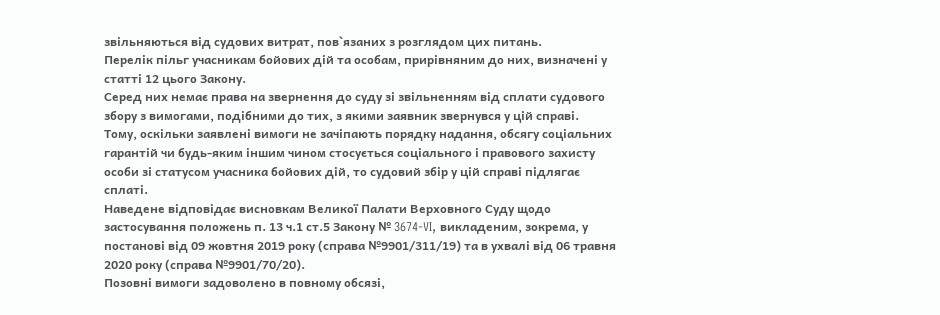звільняються від судових витрат, пов`язаних з розглядом цих питань.
Перелік пільг учасникам бойових дій та особам, прирівняним до них, визначені у статті 12 цього Закону.
Серед них немає права на звернення до суду зі звільненням від сплати судового збору з вимогами, подібними до тих, з якими заявник звернувся у цій справі.
Тому, оскільки заявлені вимоги не зачіпають порядку надання, обсягу соціальних гарантій чи будь-яким іншим чином стосується соціального і правового захисту особи зі статусом учасника бойових дій, то судовий збір у цій справі підлягає сплаті.
Наведене відповідає висновкам Великої Палати Верховного Суду щодо застосування положень п. 13 ч.1 ст.5 Закону № 3674-VI, викладеним, зокрема, у постанові від 09 жовтня 2019 року (справа №9901/311/19) та в ухвалі від 06 травня 2020 року (справа №9901/70/20).
Позовні вимоги задоволено в повному обсязі,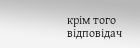крім того відповідач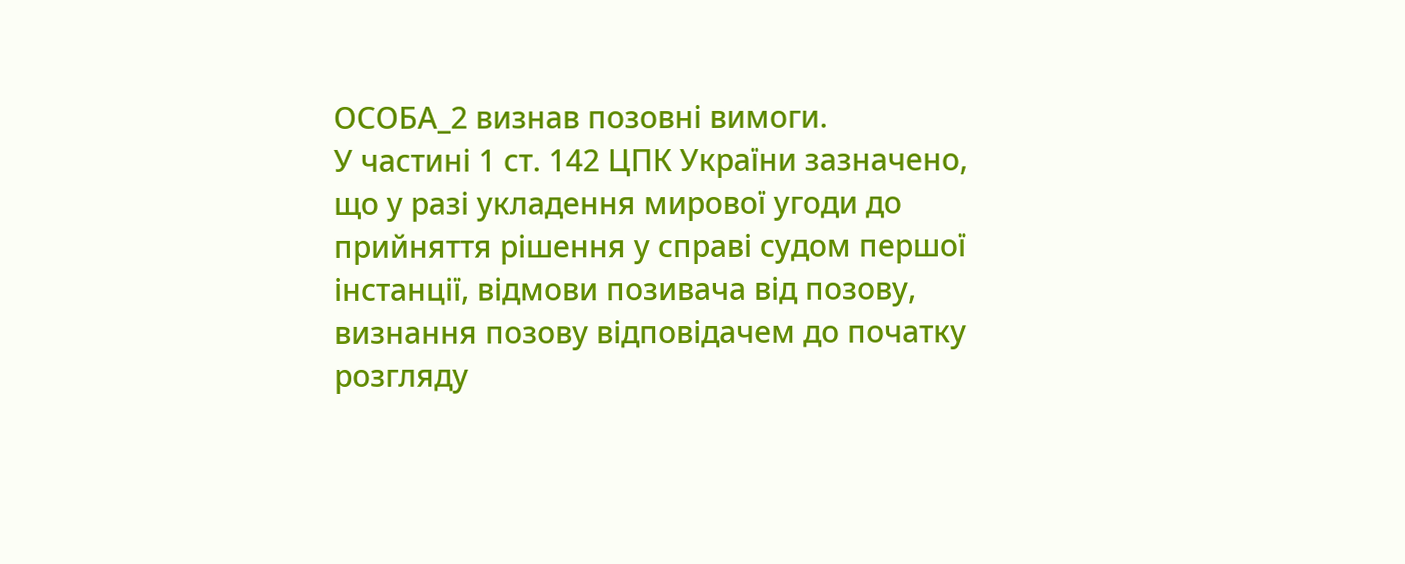ОСОБА_2 визнав позовні вимоги.
У частині 1 ст. 142 ЦПК України зазначено, що у разі укладення мирової угоди до прийняття рішення у справі судом першої інстанції, відмови позивача від позову, визнання позову відповідачем до початку розгляду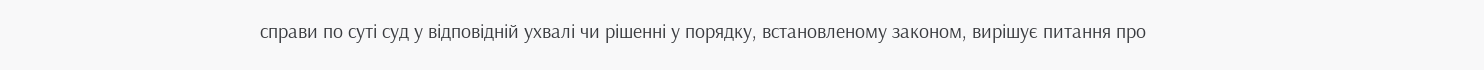справи по суті суд у відповідній ухвалі чи рішенні у порядку, встановленому законом, вирішує питання про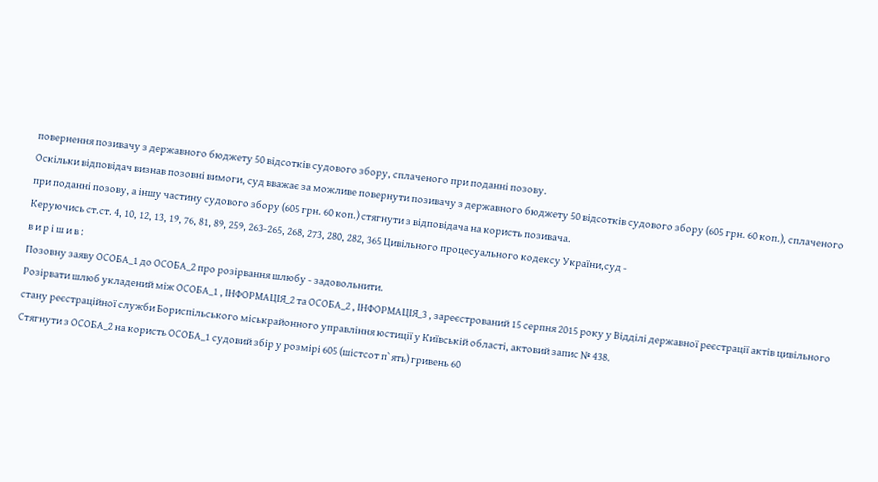повернення позивачу з державного бюджету 50 відсотків судового збору, сплаченого при поданні позову.
Оскільки відповідач визнав позовні вимоги, суд вважає за можливе повернути позивачу з державного бюджету 50 відсотків судового збору (605 грн. 60 коп.), сплаченого при поданні позову, а іншу частину судового збору (605 грн. 60 коп.) стягнути з відповідача на користь позивача.
Керуючись ст.ст. 4, 10, 12, 13, 19, 76, 81, 89, 259, 263-265, 268, 273, 280, 282, 365 Цивільного процесуального кодексу України,суд -
в и р і ш и в :
Позовну заяву ОСОБА_1 до ОСОБА_2 про розірвання шлюбу - задовольнити.
Розірвати шлюб укладений між ОСОБА_1 , ІНФОРМАЦІЯ_2 та ОСОБА_2 , ІНФОРМАЦІЯ_3 , зареєстрований 15 серпня 2015 року у Відділі державної реєстрації актів цивільного стану реєстраційної служби Бориспільського міськрайонного управління юстиції у Київській області, актовий запис № 438.
Стягнути з ОСОБА_2 на користь ОСОБА_1 судовий збір у розмірі 605 (шістсот п`ять) гривень 60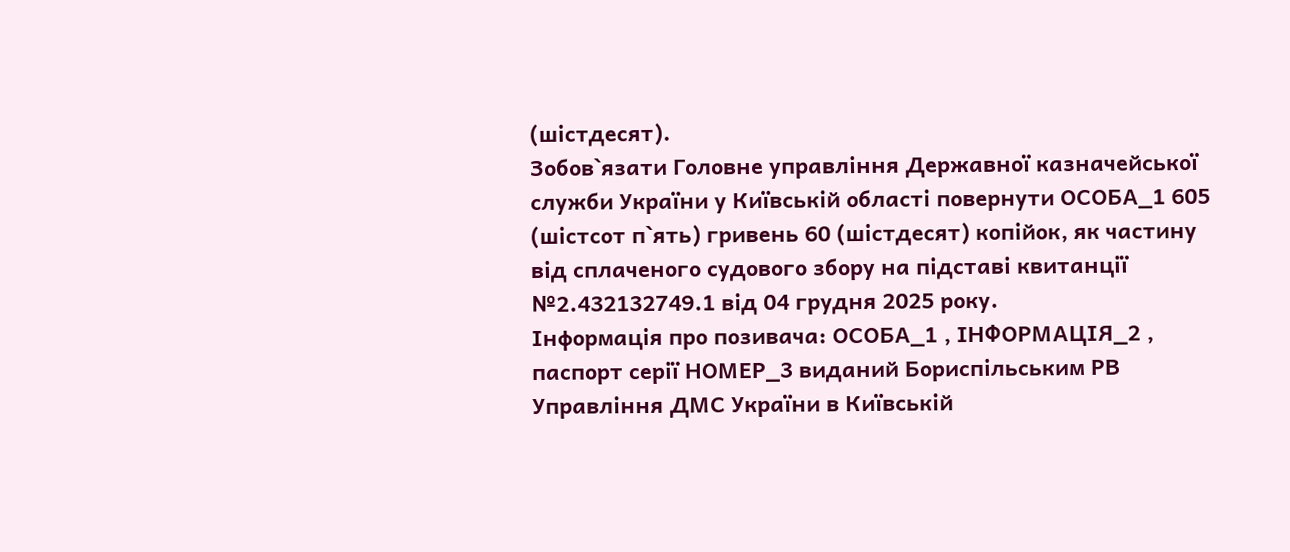(шістдесят).
Зобов`язати Головне управління Державної казначейської служби України у Київській області повернути ОСОБА_1 605 (шістсот п`ять) гривень 60 (шістдесят) копійок, як частину від сплаченого судового збору на підставі квитанції №2.432132749.1 від 04 грудня 2025 року.
Інформація про позивача: ОСОБА_1 , ІНФОРМАЦІЯ_2 , паспорт серії НОМЕР_3 виданий Бориспільським РВ Управління ДМС України в Київській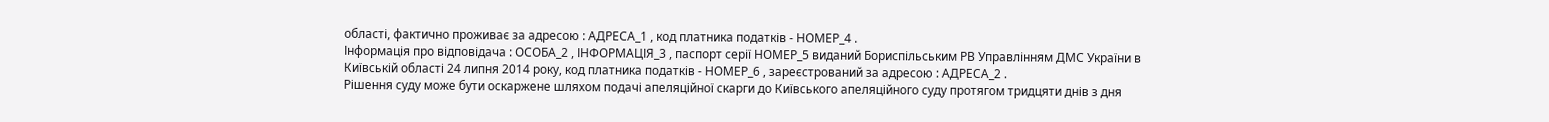області, фактично проживає за адресою : АДРЕСА_1 , код платника податків - НОМЕР_4 .
Інформація про відповідача : ОСОБА_2 , ІНФОРМАЦІЯ_3 , паспорт серії НОМЕР_5 виданий Бориспільським РВ Управлінням ДМС України в Київській області 24 липня 2014 року, код платника податків - НОМЕР_6 , зареєстрований за адресою : АДРЕСА_2 .
Рішення суду може бути оскаржене шляхом подачі апеляційної скарги до Київського апеляційного суду протягом тридцяти днів з дня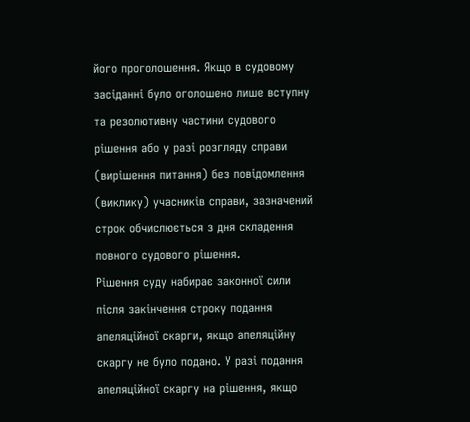його проголошення. Якщо в судовому засіданні було оголошено лише вступну та резолютивну частини судового рішення або у разі розгляду справи (вирішення питання) без повідомлення (виклику) учасників справи, зазначений строк обчислюється з дня складення повного судового рішення.
Рішення суду набирає законної сили після закінчення строку подання апеляційної скарги, якщо апеляційну скаргу не було подано. У разі подання апеляційної скаргу на рішення, якщо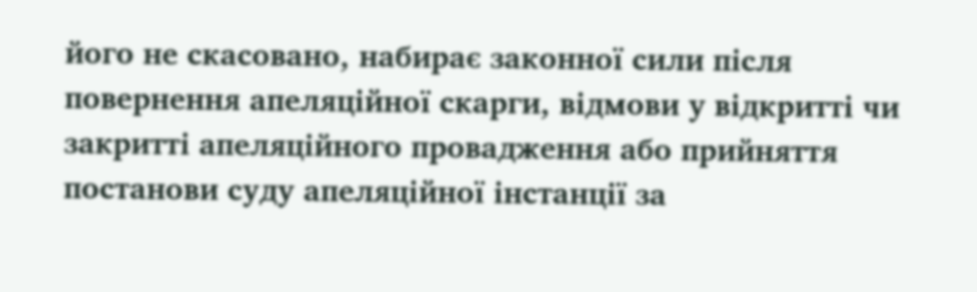його не скасовано, набирає законної сили після повернення апеляційної скарги, відмови у відкритті чи закритті апеляційного провадження або прийняття постанови суду апеляційної інстанції за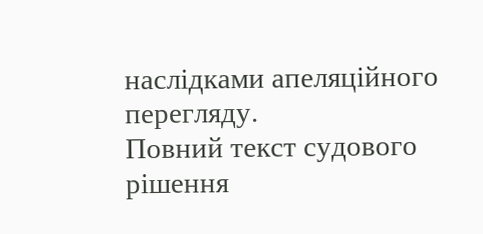наслідками апеляційного перегляду.
Повний текст судового рішення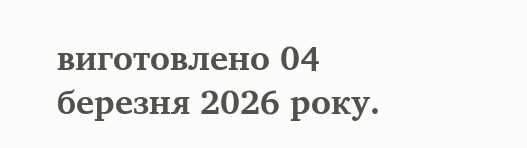виготовлено 04 березня 2026 року.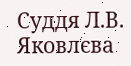Суддя Л.В. Яковлєва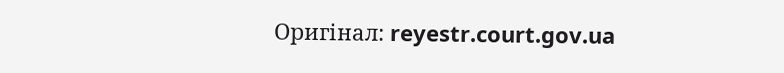Оригінал: reyestr.court.gov.ua